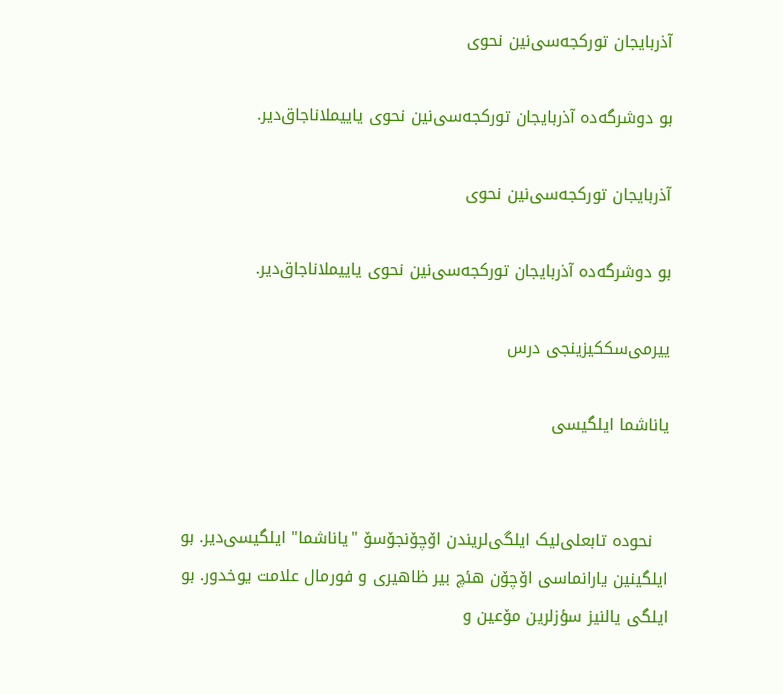آذربایجان تورکجه‌سی‌نین نحوی

بو دوشرگه‌ده آذربایجان تورکجه‌سی‌نین نحوی یاییملاناجاق‌دیر.

آذربایجان تورکجه‌سی‌نین نحوی

بو دوشرگه‌ده آذربایجان تورکجه‌سی‌نین نحوی یاییملاناجاق‌دیر.

ییرمی‌سککیزینجی درس

یاناشما ایلگیسی


   نحوده تابعلى‌لیک ایلگی‌لریندن اۆچۆنجۆسۆ "یاناشما" ایلگیسی‌دیر. بو ایلگینین یارانماسى اۆچۆن هئچ بیر ظاهیرى و فورمال علامت یوخدور. بو ایلگی یالنیز سؤزلرین مۆعین و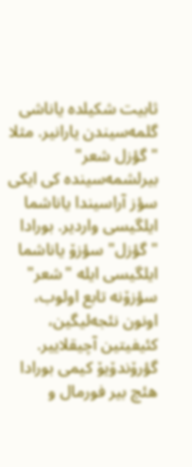ثابیت شکیلده یاناشى گلمه‌سیندن یارانیر. مثلا "گؤزل شعر" بیرلشمه‌سینده کى ایکى سؤز آراسیندا یاناشما ایلگیسى واردیر. بورادا "گؤزل" سؤزۆ یاناشما ایلگیسى ایله "شعر" سؤزۆنه تابع اولوب، اونون نئجه‌لیگین، کئیفیتین آچیقلاییر. گؤرۆندۆیۆ کیمى بورادا هئچ بیر فورمال و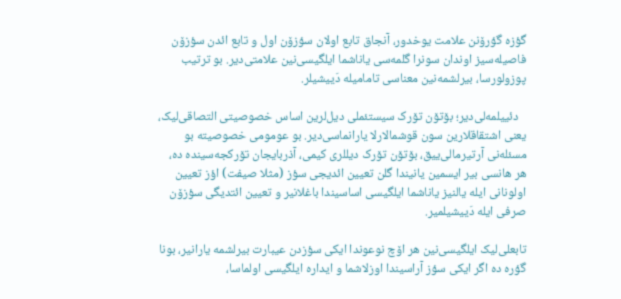گؤزه گؤرۆنن علامت یوخدور، آنجاق تابع اولان سؤزۆن اول و تابع ائدن سؤزۆن فاصیله‌سیز اوندان سونرا گلمه‌سى یاناشما ایلگیسی‌نین علامتی‌دیر. بو ترتیب پوزولورسا، بیرلشمه‌نین معناسى تامامیله دَییشیلر.

   دئییلمه‌لی‌دیر؛ بۆتۆن تۆرک سیستئملى دیل‌لرین اساس خصوصیتى التصاقى‌لیک، یعنى اشتقاقلارین سون قوشمالارلا یارانماسی‌دیر. بو عومومى خصوصیته بو مسئله‌نى آرتیرمالی‌ییق، بۆتۆن تۆرک دیللرى کیمى، آذربایجان تۆرکجه‌سینده ده، هر هانسى بیر ایسمین یانیندا گلن تعیین ائدیجى سؤز (مثلا صیفت) اؤز تعیین اولونانى ایله یالنیز یاناشما ایلگیسى اساسیندا باغلانیر و تعیین ائتدیگى سؤزۆن صرفى ایله دَییشیلمیر.

تابعلى‌لیک ایلگیسی‌نین هر اۆچ نوعوندا ایکى سؤزدن عیبارت بیرلشمه یارانیر، بونا گؤره ده اگر ایکى سؤز آراسیندا اوزلاشما و ایداره ایلگیسى اولماسا،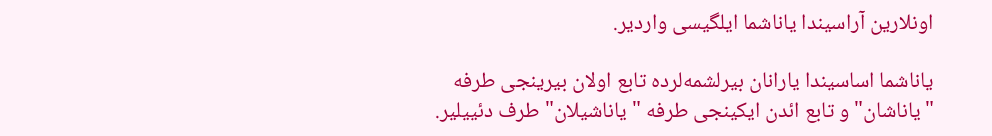اونلارین آراسیندا یاناشما ایلگیسى واردیر.

یاناشما اساسیندا یارانان بیرلشمه‌لرده تابع اولان بیرینجى طرفه "یاناشان" و تابع ائدن ایکینجى طرفه "یاناشیلان" طرف دئییلیر.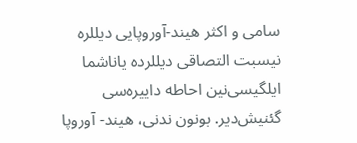سامى و اکثر هیند-آوروپایى دیللره نیسبت التصاقى دیللرده یاناشما ایلگیسی‌نین احاطه داییره‌سى گئنیش‌دیر. بونون ندنى، هیند- آوروپا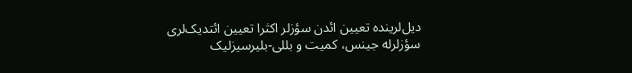دیل‌لرینده تعیین ائدن سؤزلر اکثرا تعیین ائتدیک‌لرى سؤزلرله جینس، کمیت و بللى-بلیرسیزلیک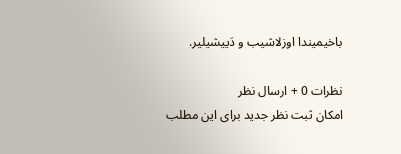باخیمیندا اوزلاشیب و دَییشیلیر.

نظرات 0 + ارسال نظر
امکان ثبت نظر جدید برای این مطلب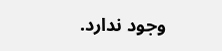وجود ندارد.